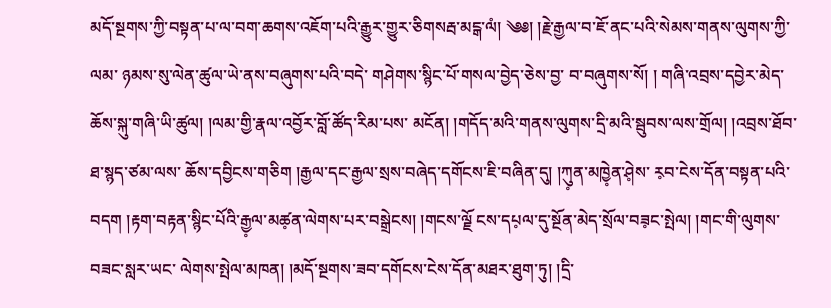མདོ་སྔགས་ཀྱི་བསྟན་པ་ལ་བག་ཆགས་འཇོག་པའི་རྒྱུར་གྱུར་ཅིགསརྦ་མངྒ་ལཾ། ༄༅། །རྗེ་རྒྱལ་བ་ཇོ་ནང་པའི་སེམས་གནས་ལུགས་ཀྱི་ལམ་ ཉམས་སུ་ལེན་ཚུལ་ཡེ་ནས་བཞུགས་པའི་བདེ་ གཤེགས་སྙིང་པོ་གསལ་བྱེད་ཅེས་བྱ་ བ་བཞུགས་སོ། ། གཞི་འབྲས་དབྱེར་མེད་ཆོས་སྐུ་གཞི་ཡི་ཚུལ། །ལམ་གྱི་རྣལ་འབྱོར་བློ་ཚོད་རིམ་པས་ མངོན། །གདོད་མའི་གནས་ལུགས་དྲི་མའི་སྦུབས་ལས་གྲོལ། །འབྲས་ཐོབ་ཐ་སྙད་ཙམ་ལས་ ཆོས་དབྱིངས་གཅིག །རྒྱལ་དང་རྒྱལ་སྲས་བཞེད་དགོངས་ཇི་བཞིན་དུ། །ཀུ༷ན་མཁྱེ༷ན་ཤེ༷ས་ ར༷བ་ངེས་དོན་བསྟན་པའི་བདག །རྟག་བརྟན་སྙིང་པོའི་རྒྱ༷ལ་མཚ༷ན་ལེགས་པར་བསྒྲེངས། །གངས་ལྗོ ངས་དཔ༷ལ་དུ་སྔོན་མེད་སྲོལ་བཟ༷ང་སྤེལ། །གང་གི་ལུགས་བཟང་སླར་ཡང་ ལེགས་སྤེལ་མཁན། །མདོ་སྔགས་ཟབ་དགོངས་ངེས་དོན་མཐར་ཐུག་ཏུ། །དྲི་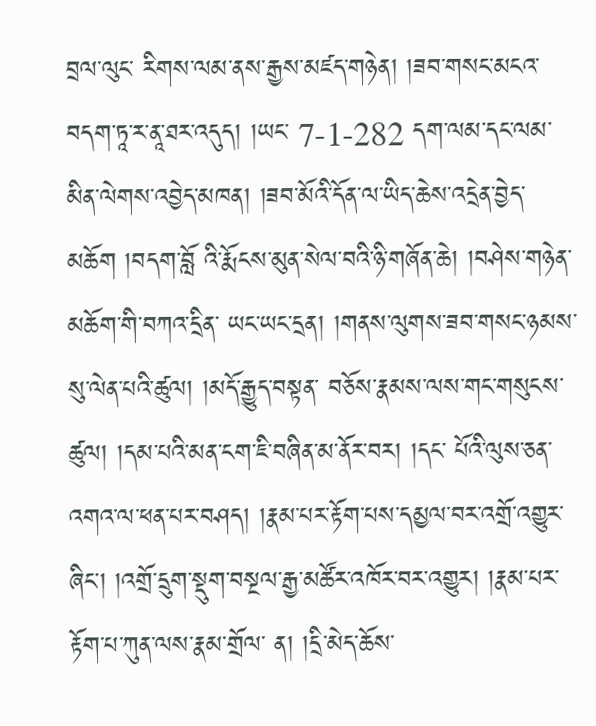བྲལ་ལུང་ རིགས་ལམ་ནས་རྒྱས་མཛད་གཉེན། །ཟབ་གསང་མངའ་བདག་ཏཱ་ར་ནཱ་ཐར་འདུད། །ཡང་ 7-1-282 དག་ལམ་དང་ལམ་མིན་ལེགས་འབྱེད་མཁན། །ཟབ་མོའི་དོན་ལ་ཡིད་ཆེས་འདྲེན་བྱེད་ མཆོག །བདག་བློ འི་རྨོངས་མུན་སེལ་བའི་ཉི་གཞོན་ཆེ། །བཤེས་གཉེན་མཆོག་གི་བཀའ་དྲིན་ ཡང་ཡང་དྲན། །གནས་ལུགས་ཟབ་གསང་ཉམས་སུ་ལེན་པའི་ཚུལ། །མདོ་རྒྱུད་བསྟན་ བཅོས་རྣམས་ལས་གང་གསུངས་ཚུལ། །དམ་པའི་མན་ངག་ཇི་བཞིན་མ་ནོར་བར། །དང་ པོའི་ལུས་ཅན་འགའ་ལ་ཕན་པར་བཤད། །རྣམ་པར་རྟོག་པས་དམྱལ་བར་འགྲོ་འགྱུར་ཞིང་། །འགྲོ་དྲུག་སྡུག་བསྔལ་རྒྱ་མཚོར་འཁོར་བར་འགྱུར། །རྣམ་པར་རྟོག་པ་ཀུན་ལས་རྣམ་གྲོལ་ ན། །དྲི་མེད་ཆོས་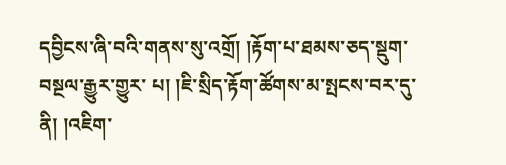དབྱིངས་ཞི་བའི་གནས་སུ་འགྲོ། །རྟོག་པ་ཐམས་ཅད་སྡུག་བསྔལ་རྒྱུར་གྱུར་ པ། །ཇི་སྲིད་རྟོག་ཚོགས་མ་སྤངས་བར་དུ་ནི། །འཇིག་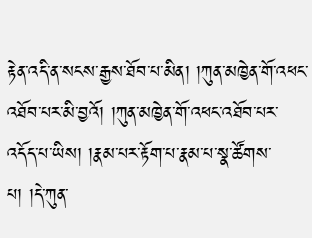རྟེན་འདི་ན་སངས་རྒྱས་ཐོབ་པ་མིན། །ཀུན་མཁྱེན་གོ་འཕང་འཐོབ་པར་མི་བྱའོ། །ཀུན་མཁྱེན་གོ་འཕང་འཐོབ་པར་འདོད་པ་ཡིས། །རྣམ་པར་རྟོག་པ་རྣམ་པ་སྣ་ཚོགས་པ། །དེ་ཀུན་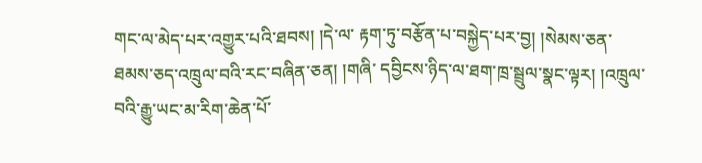གང་ལ་མེད་པར་འགྱུར་པའི་ཐབས། །དེ་ལ་ རྟག་ཏུ་བརྩོན་པ་བསྐྱེད་པར་བྱ། །སེམས་ཅན་ཐམས་ཅད་འཁྲུལ་བའི་རང་བཞིན་ཅན། །གཞི་ དབྱིངས་ཉིད་ལ་ཐག་ཁྲ་སྦྲུལ་སྣང་ལྟར། །འཁྲུལ་བའི་རྒྱུ་ཡང་མ་རིག་ཆེན་པོ་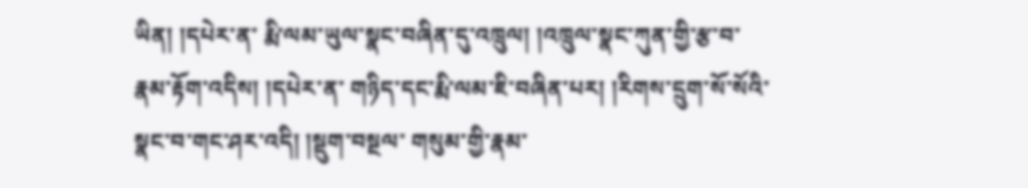ཡིན། །དཔེར་ན་ རྨི་ལམ་ཡུལ་སྣང་བཞིན་དུ་འཁྲུལ། །འཁྲུལ་སྣང་ཀུན་གྱི་རྩ་བ་རྣམ་རྟོག་འདིས། །དཔེར་ན་ གཉིད་དང་རྨི་ལམ་ཇི་བཞིན་པར། །རིགས་དྲུག་སོ་སོའི་སྣང་བ་གང་ཤར་འདི། །སྡུག་བསྔལ་ གསུམ་གྱི་རྣམ་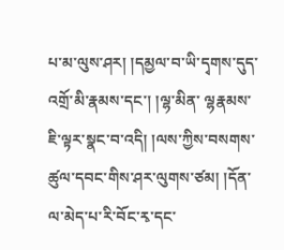པ་མ་ལུས་ཤར། །དམྱལ་བ་ཡི་དྭགས་དུད་འགྲོ་མི་རྣམས་དང་། །ལྷ་མིན་ ལྷརྣམས་ཇི་ལྟར་སྣང་བ་འདི། །ལས་ཀྱིས་བསགས་ཚུལ་དབང་གིས་ཤར་ལུགས་ཙམ། །དོན་ ལ་མེད་པ་རི་བོང་རྭ་དང་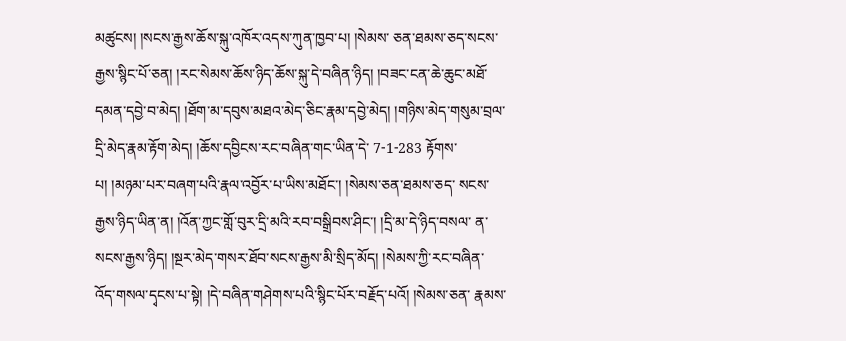མཚུངས། །སངས་རྒྱས་ཆོས་སྐུ་འཁོར་འདས་ཀུན་ཁྱབ་པ། །སེམས་ ཅན་ཐམས་ཅད་སངས་རྒྱས་སྙིང་པོ་ཅན། །རང་སེམས་ཆོས་ཉིད་ཆོས་སྐུ་དེ་བཞིན་ཉིད། །བཟང་ངན་ཆེ་ཆུང་མཐོ་དམན་དབྱེ་བ་མེད། །ཐོག་མ་དབུས་མཐའ་མེད་ཅིང་རྣམ་དབྱེ་མེད། །གཉིས་མེད་གསུམ་བྲལ་དྲི་མེད་རྣམ་རྟོག་མེད། །ཆོས་དབྱིངས་རང་བཞིན་གང་ཡིན་དེ་ 7-1-283 རྟོགས་པ། །མཉམ་པར་བཞག་པའི་རྣལ་འབྱོར་པ་ཡིས་མཐོང་། །སེམས་ཅན་ཐམས་ཅད་ སངས་རྒྱས་ཉིད་ཡིན་ན། །འོན་ཀྱང་གློ་བུར་དྲི་མའི་རབ་བསྒྲིབས་ཤིང་། །དྲི་མ་དེ་ཉིད་བསལ་ ན་སངས་རྒྱས་ཉིད། །སྔར་མེད་གསར་ཐོབ་སངས་རྒྱས་མི་སྲིད་མོད། །སེམས་ཀྱི་རང་བཞིན་ འོད་གསལ་དྭངས་པ་སྟེ། །དེ་བཞིན་གཤེགས་པའི་སྙིང་པོར་བརྗོད་པའོ། །སེམས་ཅན་ རྣམས་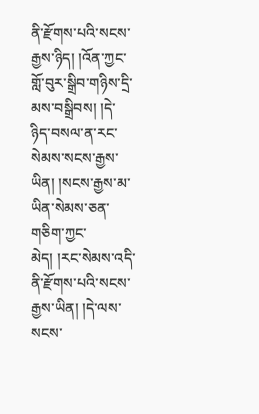ནི་རྫོགས་པའི་སངས་རྒྱས་ཉིད། །འོན་ཀྱང་གློ་བུར་སྒྲིབ་གཉིས་དྲི་མས་བསྒྲིབས། །དེ་ ཉིད་བསལ་ན་རང་སེམས་སངས་རྒྱས་ཡིན། །སངས་རྒྱས་མ་ཡིན་སེམས་ཅན་གཅིག་ཀྱང་ མེད། །རང་སེམས་འདི་ནི་རྫོགས་པའི་སངས་རྒྱས་ཡིན། །དེ་ལས་སངས་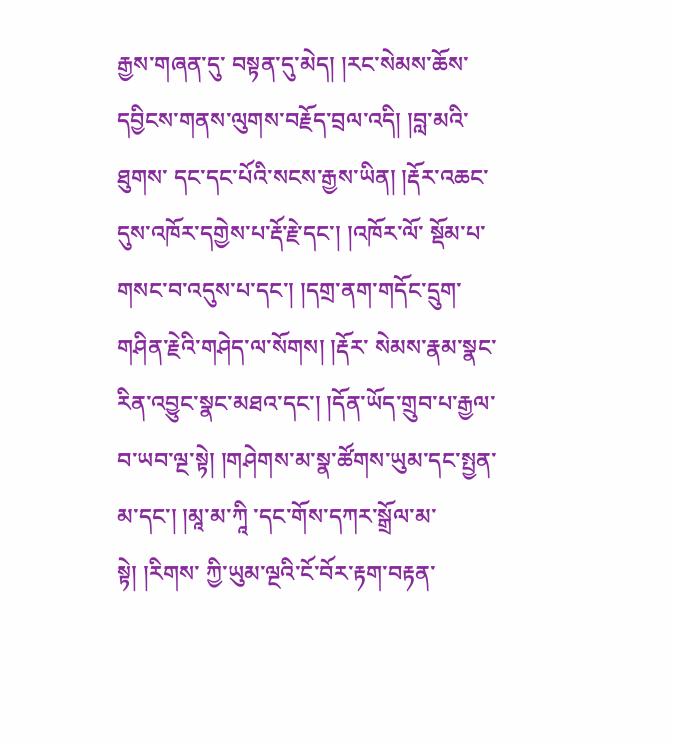རྒྱས་གཞན་དུ་ བསྟན་དུ་མེད། །རང་སེམས་ཆོས་དབྱིངས་གནས་ལུགས་བརྗོད་བྲལ་འདི། །བླ་མའི་ཐུགས་ དང་དང་པོའི་སངས་རྒྱས་ཡིན། །རྡོར་འཆང་དུས་འཁོར་དགྱེས་པ་རྡོ་རྗེ་དང་། །འཁོར་ལོ་ སྡོམ་པ་གསང་བ་འདུས་པ་དང་། །དགྲ་ནག་གདོང་དྲུག་གཤིན་རྗེའི་གཤེད་ལ་སོགས། །རྡོར་ སེམས་རྣམ་སྣང་རིན་འབྱུང་སྣང་མཐའ་དང་། །དོན་ཡོད་གྲུབ་པ་རྒྱལ་བ་ཡབ་ལྔ་སྟེ། །གཤེགས་མ་སྣ་ཚོགས་ཡུམ་དང་སྤྱན་མ་དང་། །མཱ་མ་ཀཱི ་དང་གོས་དཀར་སྒྲོལ་མ་སྟེ། །རིགས་ ཀྱི་ཡུམ་ལྔའི་ངོ་བོར་རྟག་བརྟན་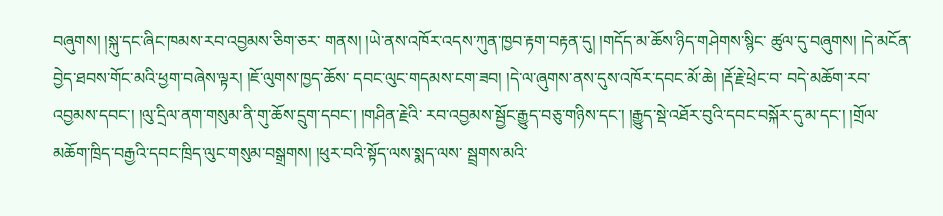བཞུགས། །སྐུ་དང་ཞིང་ཁམས་རབ་འབྱམས་ཅིག་ཅར་ གནས། །ཡེ་ནས་འཁོར་འདས་ཀུན་ཁྱབ་རྟག་བརྟན་དུ། །གདོད་མ་ཆོས་ཉིད་གཤེགས་སྙིང་ ཚུལ་དུ་བཞུགས། །དེ་མངོན་བྱེད་ཐབས་གོང་མའི་ཕྱག་བཞེས་ལྟར། །ཇོ་ལུགས་ཁྱད་ཆོས་ དབང་ལུང་གདམས་ངག་ཟབ། །དེ་ལ་ཞུགས་ནས་དུས་འཁོར་དབང་མོ་ཆེ། །རྡོ་རྗེ་ཕྲེང་བ་ བདེ་མཆོག་རབ་འབྱམས་དབང་། །ལུ་དྲིལ་ནག་གསུམ་ནི་གུ་ཆོས་དྲུག་དབང་། །གཤིན་རྗེའི་ རབ་འབྱམས་སྦྱོང་རྒྱུད་བཅུ་གཉིས་དང་། །རྒྱུད་སྡེ་འཐོར་བུའི་དབང་བསྐོར་དུ་མ་དང་། །གྲོལ་མཆོག་ཁྲིད་བརྒྱའི་དབང་ཁྲིད་ལུང་གསུམ་བསྒྲགས། །ཕུར་བའི་སྟོད་ལས་སྨད་ལས་ སྦྲགས་མའི་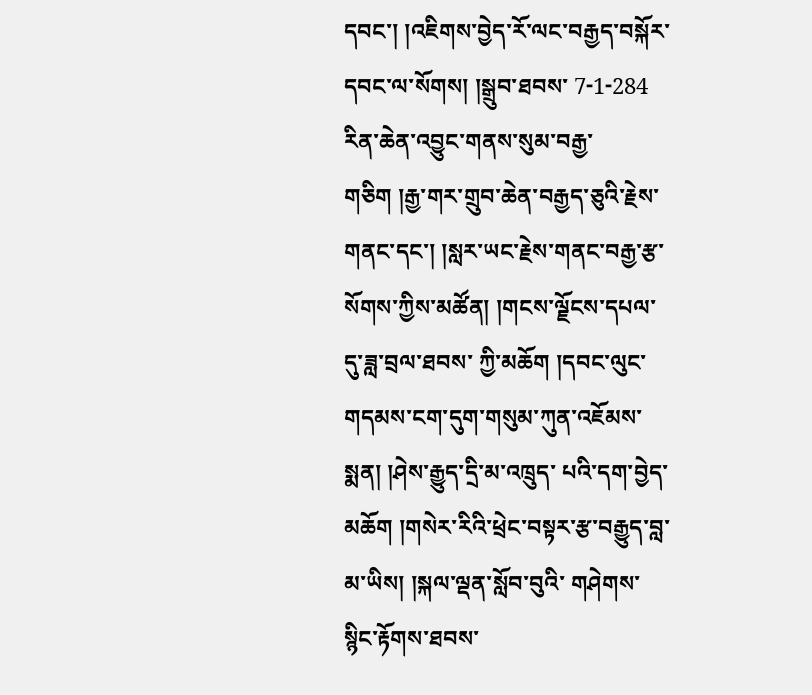དབང་། །འཇིགས་བྱེད་རོ་ལང་བརྒྱད་བསྐོར་དབང་ལ་སོགས། །སྒྲུབ་ཐབས་ 7-1-284 རིན་ཆེན་འབྱུང་གནས་སུམ་བརྒྱ་གཅིག །རྒྱ་གར་གྲུབ་ཆེན་བརྒྱད་ཅུའི་རྗེས་གནང་དང་། །སླར་ཡང་རྗེས་གནང་བརྒྱ་རྩ་སོགས་ཀྱིས་མཚོན། །གངས་ལྗོངས་དཔལ་དུ་ཟླ་བྲལ་ཐབས་ ཀྱི་མཆོག །དབང་ལུང་གདམས་ངག་དུག་གསུམ་ཀུན་འཇོམས་སྨན། །ཤེས་རྒྱུད་དྲི་མ་འཁྲུད་ པའི་དག་བྱེད་མཆོག །གསེར་རིའི་ཕྲེང་བསྟར་རྩ་བརྒྱུད་བླ་མ་ཡིས། །སྐལ་ལྡན་སློབ་བུའི་ གཤེགས་སྙིང་རྟོགས་ཐབས་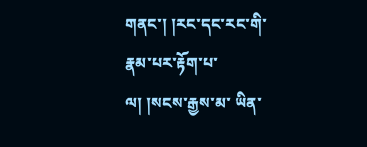གནང་། །རང་དང་རང་གི་རྣམ་པར་རྟོག་པ་ལ། །སངས་རྒྱས་མ་ ཡིན་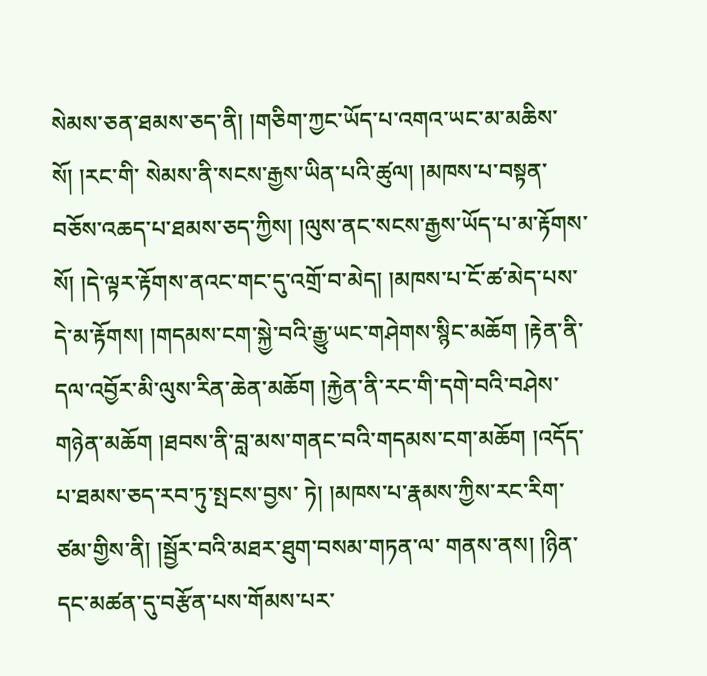སེམས་ཅན་ཐམས་ཅད་ནི། །གཅིག་ཀྱང་ཡོད་པ་འགའ་ཡང་མ་མཆིས་སོ། །རང་གི་ སེམས་ནི་སངས་རྒྱས་ཡིན་པའི་ཚུལ། །མཁས་པ་བསྟན་བཅོས་འཆད་པ་ཐམས་ཅད་ཀྱིས། །ལུས་ནང་སངས་རྒྱས་ཡོད་པ་མ་རྟོགས་སོ། །དེ་ལྟར་རྟོགས་ནའང་གང་དུ་འགྲོ་བ་མེད། །མཁས་པ་ངོ་ཚ་མེད་པས་དེ་མ་རྟོགས། །གདམས་ངག་སྐྱེ་བའི་རྒྱུ་ཡང་གཤེགས་སྙིང་མཆོག །རྟེན་ནི་དལ་འབྱོར་མི་ལུས་རིན་ཆེན་མཆོག །རྐྱེན་ནི་རང་གི་དགེ་བའི་བཤེས་གཉེན་མཆོག །ཐབས་ནི་བླ་མས་གནང་བའི་གདམས་ངག་མཆོག །འདོད་པ་ཐམས་ཅད་རབ་ཏུ་སྤངས་བྱས་ ཏེ། །མཁས་པ་རྣམས་ཀྱིས་རང་རིག་ཙམ་གྱིས་ནི། །སྦྱོར་བའི་མཐར་ཐུག་བསམ་གཏན་ལ་ གནས་ནས། །ཉིན་དང་མཚན་དུ་བརྩོན་པས་གོམས་པར་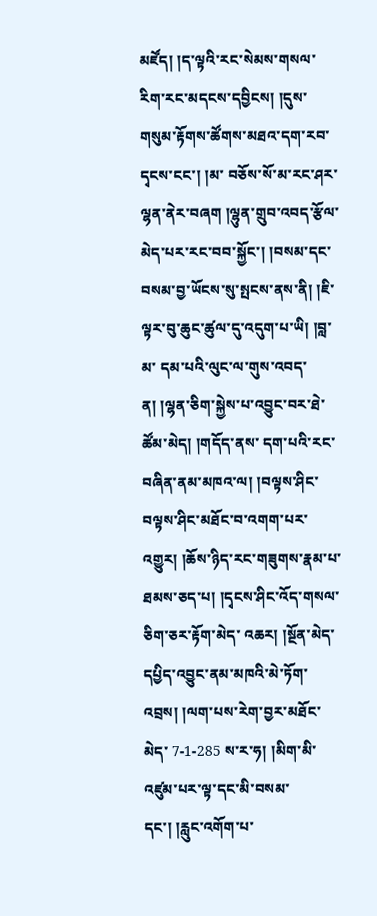མཛོད། །ད་ལྟའི་རང་སེམས་གསལ་ རིག་རང་མདངས་དབྱིངས། །དུས་གསུམ་རྟོགས་ཚོགས་མཐའ་དག་རབ་དྭངས་ངང་། །མ་ བཅོས་སོ་མ་རང་ཤར་ལྷན་ནེར་བཞག །ལྷུན་གྲུབ་འབད་རྩོལ་མེད་པར་རང་བབ་སྐྱོང་། །བསམ་དང་བསམ་བྱ་ཡོངས་སུ་སྤངས་ནས་ནི། །ཇི་ལྟར་བུ་ཆུང་ཚུལ་དུ་འདུག་པ་ཡི། །བླ་མ་ དམ་པའི་ལུང་ལ་གུས་འབད་ན། །ལྷན་ཅིག་སྐྱེས་པ་འབྱུང་བར་ཐེ་ཚོམ་མེད། །གདོད་ནས་ དག་པའི་རང་བཞིན་ནམ་མཁའ་ལ། །བལྟས་ཤིང་བལྟས་ཤིང་མཐོང་བ་འགག་པར་འགྱུར། །ཆོས་ཉིད་རང་གཟུགས་རྣམ་པ་ཐམས་ཅད་པ། །དྭངས་ཤིང་འོད་གསལ་ཅིག་ཅར་རྟོག་མེད་ འཆར། །སྔོན་མེད་དཔྱིད་འབྱུང་ནམ་མཁའི་མེ་ཏོག་འབྲས། །ལག་པས་རེག་བྱར་མཐོང་མེད་ 7-1-285 ས་ར་ཧ། །མིག་མི་འཛུམ་པར་ལྟ་དང་མི་བསམ་དང་། །རླུང་འགོག་པ་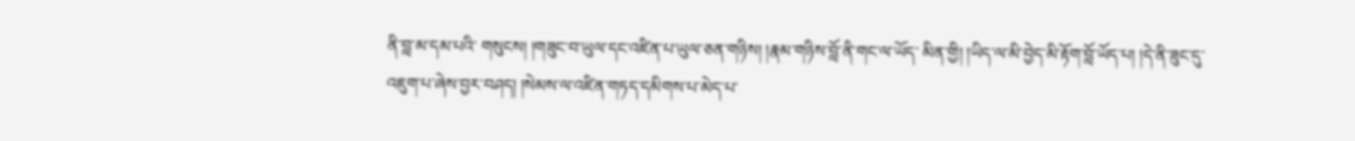ནི་བླ་མ་དམ་པའི་ གསུངས། །གཟུང་བ་ཡུལ་དང་འཛིན་པ་ཡུལ་ཅན་གཉིས། །རྣམ་གཉིས་བློ་ནི་གང་ལ་ཡོད་ མིན་གྱི། །ཡིད་ལ་མི་བྱེད་མི་རྟོག་བློ་ཡོད་པ། །དེ་ནི་ཟུང་དུ་འཇུག་པ་ཞེས་བྱར་བཤད། །སེམས་ལ་འཛིན་གཏད་དམིགས་པ་མེད་པ་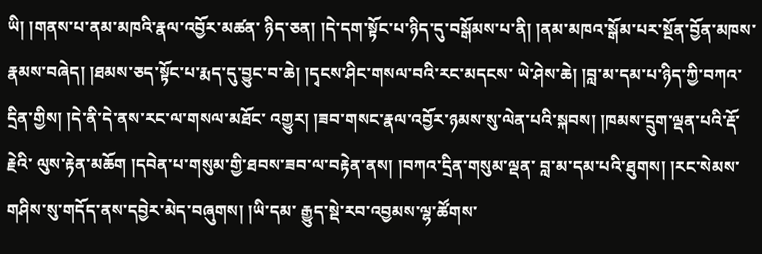ཡི། །གནས་པ་ནམ་མཁའི་རྣལ་འབྱོར་མཚན་ ཉིད་ཅན། །དེ་དག་སྟོང་པ་ཉིད་དུ་བསྒོམས་པ་ནི། །ནམ་མཁའ་སྒོམ་པར་སྔོན་བྱོན་མཁས་ རྣམས་བཞེད། །ཐམས་ཅད་སྟོང་པ་རྨད་དུ་བྱུང་བ་ཆེ། །དྭངས་ཤིང་གསལ་བའི་རང་མདངས་ ཡེ་ཤེས་ཆེ། །བླ་མ་དམ་པ་ཉིད་ཀྱི་བཀའ་དྲིན་གྱིས། །དེ་ནི་དེ་ནས་རང་ལ་གསལ་མཐོང་ འགྱུར། །ཟབ་གསང་རྣལ་འབྱོར་ཉམས་སུ་ལེན་པའི་སྐབས། །ཁམས་དྲུག་ལྡན་པའི་རྡོ་རྗེའི་ ལུས་རྟེན་མཆོག །དབེན་པ་གསུམ་གྱི་ཐབས་ཟབ་ལ་བརྟེན་ནས། །བཀའ་དྲིན་གསུམ་ལྡན་ བླ་མ་དམ་པའི་ཐུགས། །རང་སེམས་གཤིས་སུ་གདོད་ནས་དབྱེར་མེད་བཞུགས། །ཡི་དམ་ རྒྱུད་སྡེ་རབ་འབྱམས་ལྷ་ཚོགས་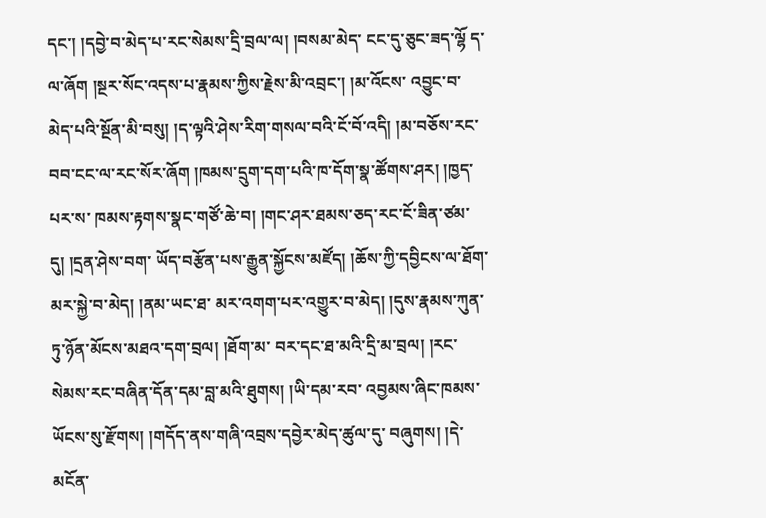དང་། །དབྱེ་བ་མེད་པ་རང་སེམས་དྲི་བྲལ་ལ། །བསམ་མེད་ ངང་དུ་ཅུང་ཟད་ལྷོ ད་ལ་ཞོག །སྔར་སོང་འདས་པ་རྣམས་ཀྱིས་རྗེས་མི་འབྲང་། །མ་འོངས་ འབྱུང་བ་མེད་པའི་སྔོན་མི་བསུ། །ད་ལྟའི་ཤེས་རིག་གསལ་བའི་ངོ་བོ་འདི། །མ་བཅོས་རང་ བབ་ངང་ལ་རང་སོར་ཞོག །ཁམས་དྲུག་དག་པའི་ཁ་དོག་སྣ་ཚོགས་ཤར། །ཁྱད་པར་ས་ ཁམས་རྟགས་སྣང་གཙོ་ཆེ་བ། །གང་ཤར་ཐམས་ཅད་རང་ངོ་ཟིན་ཙམ་དུ། །དྲན་ཤེས་བག་ ཡོད་བརྩོན་པས་རྒྱུན་སྐྱོངས་མཛོད། །ཆོས་ཀྱི་དབྱིངས་ལ་ཐོག་མར་སྐྱེ་བ་མེད། །ནམ་ཡང་ཐ་ མར་འགག་པར་འགྱུར་བ་མེད། །དུས་རྣམས་ཀུན་ཏུ་ཉོན་མོངས་མཐའ་དག་བྲལ། །ཐོག་མ་ བར་དང་ཐ་མའི་དྲི་མ་བྲལ། །རང་སེམས་རང་བཞིན་དོན་དམ་བླ་མའི་ཐུགས། །ཡི་དམ་རབ་ འབྱམས་ཞིང་ཁམས་ཡོངས་སུ་རྫོགས། །གདོད་ནས་གཞི་འབྲས་དབྱེར་མེད་ཚུལ་དུ་ བཞུགས། །དེ་མངོན་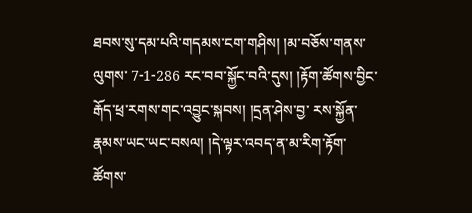ཐབས་སུ་དམ་པའི་གདམས་ངག་གཤིས། །མ་བཅོས་གནས་ལུགས་ 7-1-286 རང་བབ་སྐྱོང་བའི་དུས། །རྟོག་ཚོགས་བྱིང་རྒོད་ཕྲ་རགས་གང་འབྱུང་སྐབས། །དྲན་ཤེས་བྱ་ རས་སྐྱོན་རྣམས་ཡང་ཡང་བསལ། །དེ་ལྟར་འབད་ན་མ་རིག་རྟོག་ཚོགས་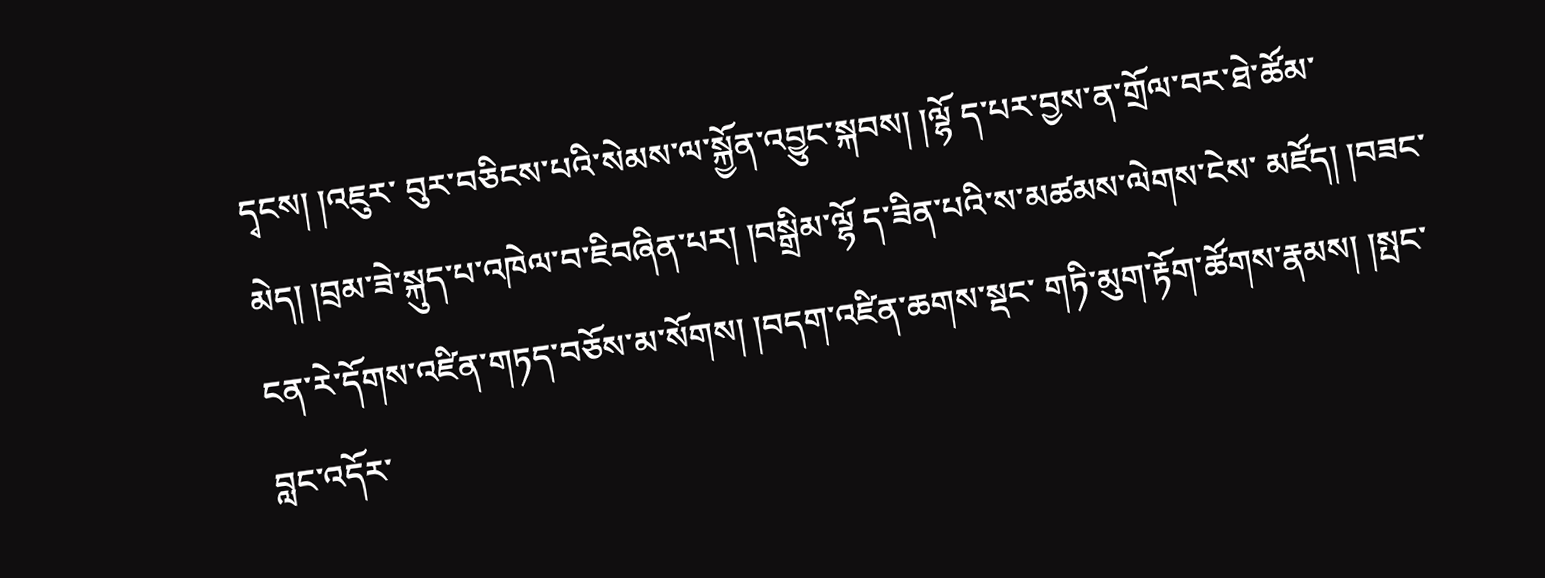དྭངས། །འཇུར་ བུར་བཅིངས་པའི་སེམས་ལ་སྐྱོན་འབྱུང་སྐབས། །ལྷོ ད་པར་བྱས་ན་གྲོལ་བར་ཐེ་ཚོམ་མེད། །བྲམ་ཟེ་སྐུད་པ་འཁེལ་བ་ཇིབཞིན་པར། །བསྒྲིམ་ལྷོ ད་ཟིན་པའི་ས་མཚམས་ལེགས་ངེས་ མཛོད། །བཟང་ངན་རེ་དོགས་འཛིན་གཏད་བཅོས་མ་སོགས། །བདག་འཛིན་ཆགས་སྡང་ གཏི་མུག་རྟོག་ཚོགས་རྣམས། །སྤང་བླང་འདོར་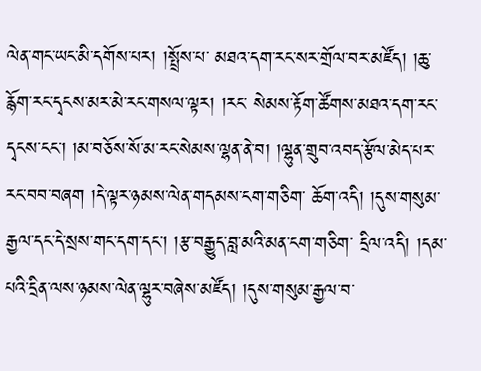ལེན་གང་ཡང་མི་དགོས་པར། །སྤྲོས་པ་ མཐའ་དག་རང་སར་གྲོལ་བར་མཛོད། །ཆུ་རྙོག་རང་དྭངས་མར་མེ་རང་གསལ་ལྟར། །རང་ སེམས་རྟོག་ཚོགས་མཐའ་དག་རང་དྭངས་ངང་། །མ་བཅོས་སོ་མ་རང་སེམས་ལྷན་ནེ་བ། །ལྷུན་གྲུབ་འབད་རྩོལ་མེད་པར་རང་བབ་བཞག །དེ་ལྟར་ཉམས་ལེན་གདམས་ངག་གཅིག་ ཆོག་འདི། །དུས་གསུམ་རྒྱལ་དང་དེ་སྲས་གང་དག་དང་། །རྩ་བརྒྱུད་བླ་མའི་མན་ངག་གཅིག་ དྲིལ་འདི། །དམ་པའི་དྲིན་ལས་ཉམས་ལེན་ལྷུར་བཞེས་མཛོད། །དུས་གསུམ་རྒྱལ་བ་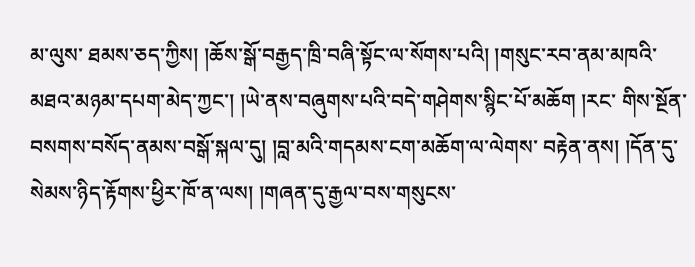མ་ལུས་ ཐམས་ཅད་ཀྱིས། །ཆོས་སྒོ་བརྒྱད་ཁྲི་བཞི་སྟོང་ལ་སོགས་པའི། །གསུང་རབ་ནམ་མཁའི་ མཐའ་མཉམ་དཔག་མེད་ཀྱང་། །ཡེ་ནས་བཞུགས་པའི་བདེ་གཤེགས་སྙིང་པོ་མཆོག །རང་ གིས་སྔོན་བསགས་བསོད་ནམས་བསྒོ་སྐལ་དུ། །བླ་མའི་གདམས་ངག་མཆོག་ལ་ལེགས་ བརྟེན་ནས། །དོན་དུ་སེམས་ཉིད་རྟོགས་ཕྱིར་ཁོ་ན་ལས། །གཞན་དུ་རྒྱལ་བས་གསུངས་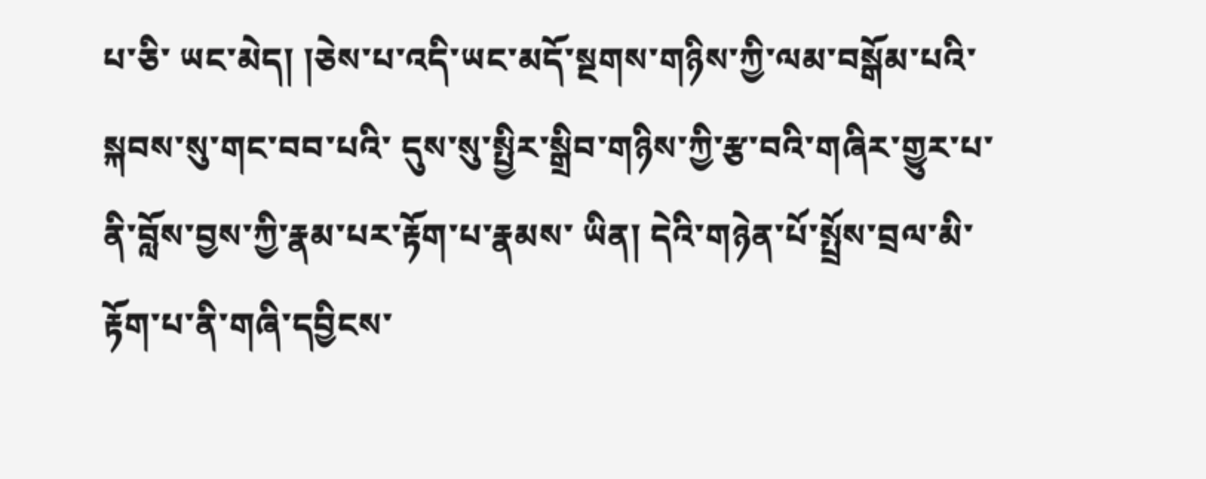པ་ཅི་ ཡང་མེད། །ཅེས་པ་འདི་ཡང་མདོ་སྔགས་གཉིས་ཀྱི་ལམ་བསྒོམ་པའི་སྐབས་སུ་གང་བབ་པའི་ དུས་སུ་སྤྱིར་སྒྲིབ་གཉིས་ཀྱི་རྩ་བའི་གཞིར་གྱུར་པ་ནི་བློས་བྱས་ཀྱི་རྣམ་པར་རྟོག་པ་རྣམས་ ཡིན། དེའི་གཉེན་པོ་སྤྲོས་བྲལ་མི་རྟོག་པ་ནི་གཞི་དབྱིངས་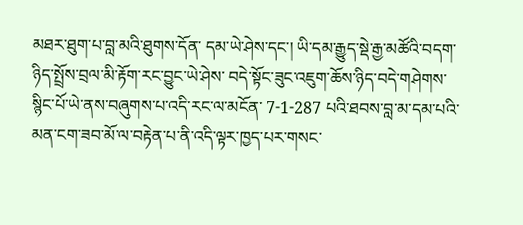མཐར་ཐུག་པ་བླ་མའི་ཐུགས་དོན་ དམ་ཡེ་ཤེས་དང་། ཡི་དམ་རྒྱུད་སྡེ་རྒྱ་མཚོའི་བདག་ཉིད་སྤྲོས་བྲལ་མི་རྟོག་རང་བྱུང་ཡེ་ཤེས་ བདེ་སྟོང་ཟུང་འཇུག་ཆོས་ཉིད་བདེ་གཤེགས་སྙིང་པོ་ཡེ་ནས་བཞུགས་པ་འདི་རང་ལ་མངོན་ 7-1-287 པའི་ཐབས་བླ་མ་དམ་པའི་མན་ངག་ཟབ་མོ་ལ་བརྟེན་པ་ནི་འདི་ལྟར་ཁྱད་པར་གསང་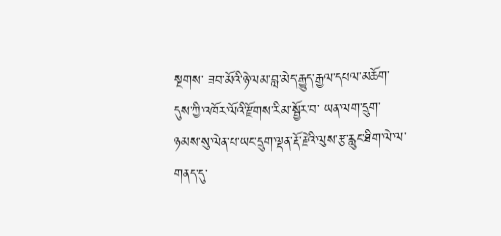སྔགས་ ཟབ་མོའི་ཉེ་ལམ་བླ་མེད་རྒྱུད་རྒྱལ་དཔལ་མཆོག་དུས་ཀྱི་འཁོར་ལོའི་རྫོགས་རིམ་སྦྱོར་བ་ ཡན་ལག་དྲུག་ཉམས་སུ་ལེན་པ་ཡང་དྲུག་ལྡན་རྡོ་རྗེའི་ལུས་རྩ་རླུང་ཐིག་ལེ་ལ་གནད་དུ་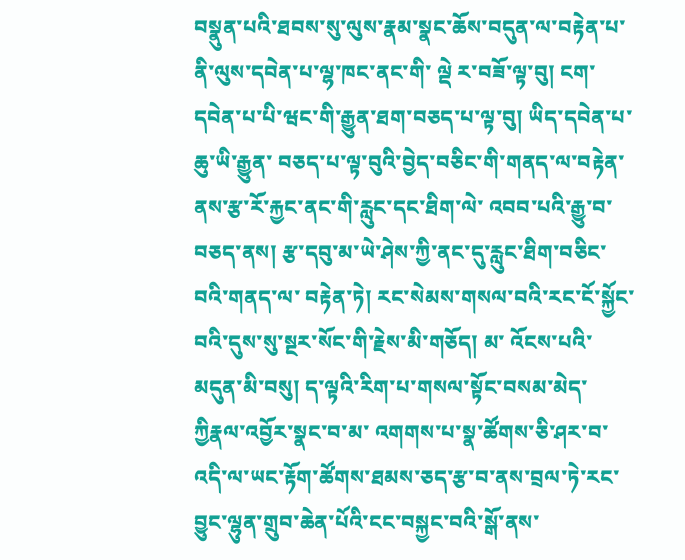བསྣུན་པའི་ཐབས་སུ་ལུས་རྣམ་སྣང་ཆོས་བདུན་ལ་བརྟེན་པ་ནི་ལུས་དབེན་པ་ལྷ་ཁང་ནང་གི་ ལྡེ ར་བཟོ་ལྟ་བུ། ངག་དབེན་པ་པི་ཝང་གི་རྒྱུན་ཐག་བཅད་པ་ལྟ་བུ། ཡིད་དབེན་པ་ཆུ་ཡི་རྒྱུན་ བཅད་པ་ལྟ་བུའི་བྱེད་བཅིང་གི་གནད་ལ་བརྟེན་ནས་རྩ་རོ་རྐྱང་ནང་གི་རླུང་དང་ཐིག་ལེ་ འབབ་པའི་རྒྱུ་བ་བཅད་ནས། རྩ་དབུ་མ་ཡེ་ཤེས་ཀྱི་ནང་དུ་རླུང་ཐིག་བཅིང་བའི་གནད་ལ་ བརྟེན་ཏེ། རང་སེམས་གསལ་བའི་རང་ངོ་སྐྱོང་བའི་དུས་སུ་སྔར་སོང་གི་རྗེས་མི་གཅོད། མ་ འོངས་པའི་མདུན་མི་བསུ། ད་ལྟའི་རིག་པ་གསལ་སྟོང་བསམ་མེད་ཀྱིརྣལ་འབྱོར་སྣང་བ་མ་ འགགས་པ་སྣ་ཚོགས་ཅི་ཤར་བ་འདི་ལ་ཡང་རྟོག་ཚོགས་ཐམས་ཅད་རྩ་བ་ནས་བྲལ་ཏེ་རང་ བྱུང་ལྷུན་གྲུབ་ཆེན་པོའི་ངང་བསྐྱང་བའི་སྒོ་ནས་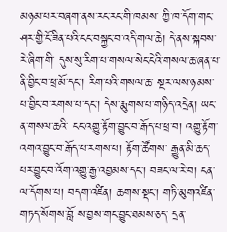མཉམ་པར་བཞག་ནས་རང་རང་གི་ཁམས་ ཀྱི་ཁ་དོག་གང་ཤར་གྱི་ངོ་ཟིན་པའི་ངང་བསྐྱང་བ་འདི་གལ་ཆེ། དེ་ནས་སྐབས་རེ་ཞིག་གི་ དུས་སུ་རིག་པ་གསལ་སེང་ངེའི་གསལ་ཆ་ཞན་པ་ནི་བྱིང་བ་ཕྲ་མོ་དང་། རིག་པའི་གསལ་ཆ་ སྔར་ལས་ཉམས་པ་བྱིང་བ་རགས་པ་དང་། དེས་རྨུགས་པ་གཉིད་འདྲེན། ཡང་ན་གསལ་ཆའི་ ངང་འགྱུ་རྟོག་བྱུང་བ་རྒོད་པ་ཕྲ་བ། འགྱུ་རྟོག་འགའ་བྱུང་བ་རྒོད་པ་རགས་པ། རྟོག་ཚོགས་ རྒྱུན་མི་ཆད་པར་བྱུང་བ་འོག་འགྱུ་རྒྱ་འབྱམས་དང་། བཟང་ལ་རེ་བ། ངན་ལ་དོགས་པ། བདག་འཛིན། ཆགས་སྡང་། གཏི་མུགའཛིན་གཏད་སོགས་བློ ས་བྱས་གང་བྱུང་ཐམས་ཅད་ དྲན་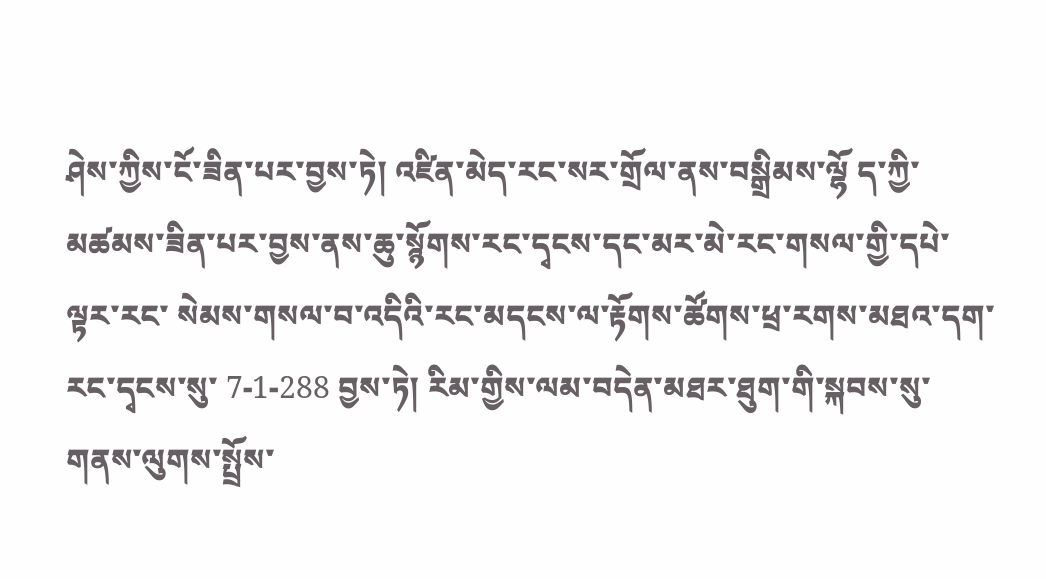ཤེས་ཀྱིས་ངོ་ཟིན་པར་བྱས་ཏེ། འཛིན་མེད་རང་སར་གྲོལ་ནས་བསྒྲིམས་ལྷོ ད་ཀྱི་ མཚམས་ཟིན་པར་བྱས་ནས་ཆུ་སྙོགས་རང་དྭངས་དང་མར་མེ་རང་གསལ་གྱི་དཔེ་ལྟར་རང་ སེམས་གསལ་བ་འདིའི་རང་མདངས་ལ་རྟོགས་ཚོགས་ཕྲ་རགས་མཐའ་དག་རང་དྭངས་སུ་ 7-1-288 བྱས་ཏེ། རིམ་གྱིས་ལམ་བདེན་མཐར་ཐུག་གི་སྐབས་སུ་གནས་ལུགས་སྤྲོས་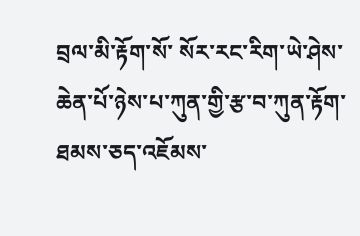བྲལ་མི་རྟོག་སོ་ སོར་རང་རིག་ཡེ་ཤེས་ཆེན་པོ་ཉེས་པ་ཀུན་གྱི་རྩ་བ་ཀུན་རྟོག་ཐམས་ཅད་འཇོམས་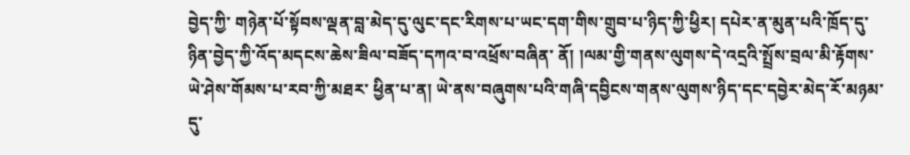བྱེད་ཀྱི་ གཉེན་པོ་སྟོབས་ལྡན་བླ་མེད་དུ་ལུང་དང་རིགས་པ་ཡང་དག་གིས་གྲུབ་པ་ཉིད་ཀྱི་ཕྱིར། དཔེར་ན་མུན་པའི་ཁྲོད་དུ་ཉིན་བྱེད་ཀྱི་འོད་མདངས་ཆེས་ཟིལ་བཟོད་དཀའ་བ་འཕྲོས་བཞིན་ ནོ། །ལམ་གྱི་གནས་ལུགས་དེ་འདྲའི་སྤྲོས་བྲལ་མི་རྟོགས་ཡེ་ཤེས་གོམས་པ་རབ་ཀྱི་མཐར་ ཕྱིན་པ་ན། ཡེ་ནས་བཞུགས་པའི་གཞི་དབྱིངས་གནས་ལུགས་ཉིད་དང་དབྱེར་མེད་རོ་མཉམ་ དུ་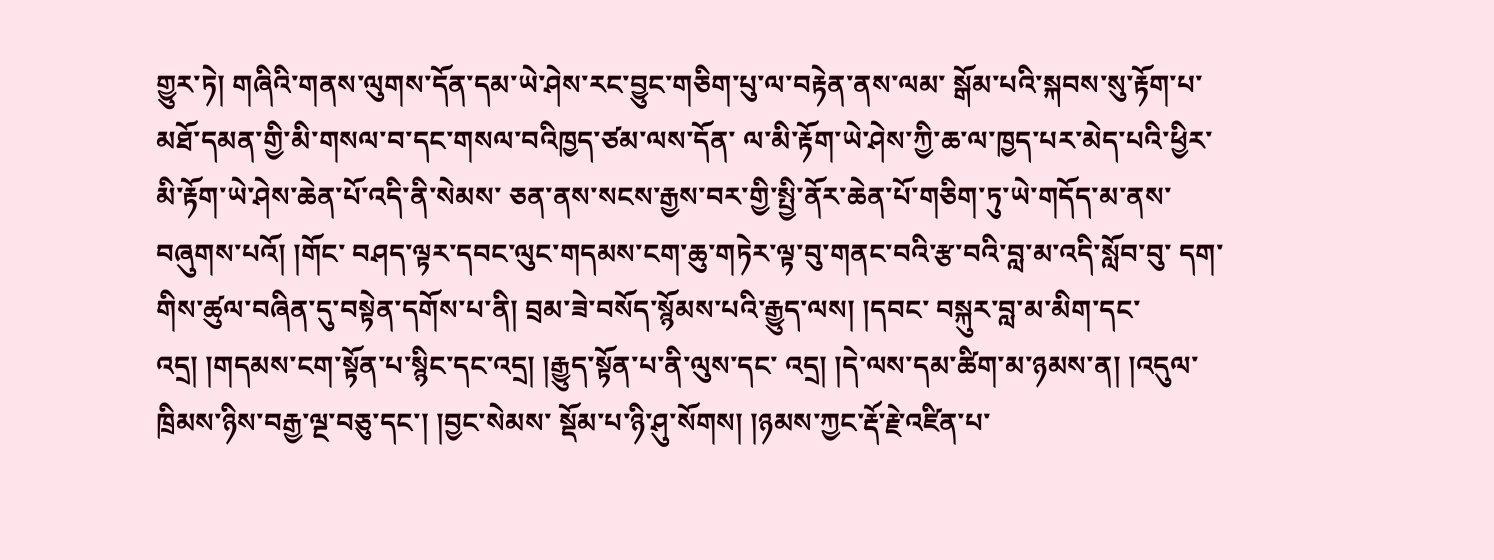གྱུར་ཏེ། གཞིའི་གནས་ལུགས་དོན་དམ་ཡེ་ཤེས་རང་བྱུང་གཅིག་པུ་ལ་བརྟེན་ནས་ལམ་ སྒོམ་པའི་སྐབས་སུ་རྟོག་པ་མཐོ་དམན་གྱི་མི་གསལ་བ་དང་གསལ་བའིཁྱད་ཙམ་ལས་དོན་ ལ་མི་རྟོག་ཡེ་ཤེས་ཀྱི་ཆ་ལ་ཁྱད་པར་མེད་པའི་ཕྱིར་མི་རྟོག་ཡེ་ཤེས་ཆེན་པོ་འདི་ནི་སེམས་ ཅན་ནས་སངས་རྒྱས་བར་གྱི་སྤྱི་ནོར་ཆེན་པོ་གཅིག་ཏུ་ཡེ་གདོད་མ་ནས་བཞུགས་པའོ། །གོང་ བཤད་ལྟར་དབང་ལུང་གདམས་ངག་ཆུ་གཏེར་ལྟ་བུ་གནང་བའི་རྩ་བའི་བླ་མ་འདི་སློབ་བུ་ དག་གིས་ཚུལ་བཞིན་དུ་བསྟེན་དགོས་པ་ནི། བྲམ་ཟེ་བསོད་སྙོམས་པའི་རྒྱུད་ལས། །དབང་ བསྐུར་བླ་མ་མིག་དང་འདྲ། །གདམས་ངག་སྟོན་པ་སྙིང་དང་འདྲ། །རྒྱུད་སྟོན་པ་ནི་ལུས་དང་ འདྲ། །དེ་ལས་དམ་ཚིག་མ་ཉམས་ན། །འདུལ་ཁྲིམས་ཉིས་བརྒྱ་ལྔ་བཅུ་དང་། །བྱང་སེམས་ སྡོམ་པ་ཉི་ཤུ་སོགས། །ཉམས་ཀྱང་རྡོ་རྗེ་འཛིན་པ་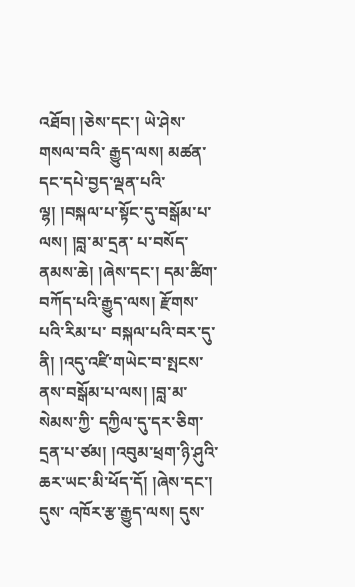འཐོབ། །ཅེས་དང་། ཡེ་ཤེས་གསལ་བའི་ རྒྱུད་ལས། མཚན་དང་དཔེ་བྱད་ལྡན་པའི་ལྷ། །བསྐལ་པ་སྟོང་དུ་བསྒོམ་པ་ལས། །བླ་མ་དྲན་ པ་བསོད་ནམས་ཆེ། །ཞེས་དང་། དམ་ཚིག་བཀོད་པའི་རྒྱུད་ལས། རྫོགས་པའི་རིམ་པ་ བསྐལ་པའི་བར་དུ་ནི། །འདུ་འཛི་གཡེང་བ་སྤངས་ནས་བསྒོམ་པ་ལས། །བླ་མ་སེམས་ཀྱི་ དཀྱིལ་དུ་དར་ཅིག་དྲན་པ་ཙམ། །འབུམ་ཕྲག་ཉི་ཤུའི་ཆར་ཡང་མི་ཕོད་དོ། །ཞེས་དང་། དུས་ འཁོར་རྩ་རྒྱུད་ལས། དུས་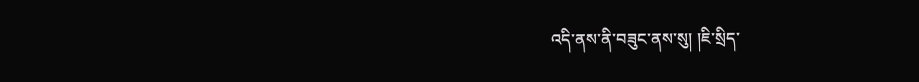འདི་ནས་ནི་བཟུང་ནས་སུ། །ཇི་སྲིད་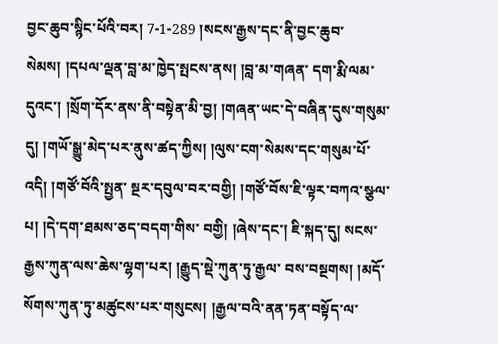བྱང་ཆུབ་སྙིང་པོའི་བར། 7-1-289 །སངས་རྒྱས་དང་ནི་བྱང་ཆུབ་སེམས། །དཔལ་ལྡན་བླ་མ་ཁྱེད་སྤངས་ནས། །བླ་མ་གཞན་ དག་རྨི་ལམ་དུའང་། །སྲོག་དོར་ནས་ནི་བསྟེན་མི་བྱ། །གཞན་ཡང་དེ་བཞིན་དུས་གསུམ་དུ། །གཡོ་སྒྱུ་མེད་པར་ནུས་ཚད་ཀྱིས། །ལུས་ངག་སེམས་དང་གསུམ་པོ་འདི། །གཙོ་བོའི་སྤྱན་ སྔར་དབུལ་བར་བགྱི། །གཙོ་བོས་ཇི་ལྟར་བཀའ་སྩལ་པ། །དེ་དག་ཐམས་ཅད་བདག་གིས་ བགྱི། །ཞེས་དང་། ཇི་སྐད་དུ། སངས་རྒྱས་ཀུན་ལས་ཆེས་ལྷག་པར། །རྒྱུད་སྡེ་ཀུན་ཏུ་རྒྱལ་ བས་བསྔགས། །མདོ་སོགས་ཀུན་ཏུ་མཚུངས་པར་གསུངས། །རྒྱལ་བའི་ནན་ཏན་བསྟོད་ལ་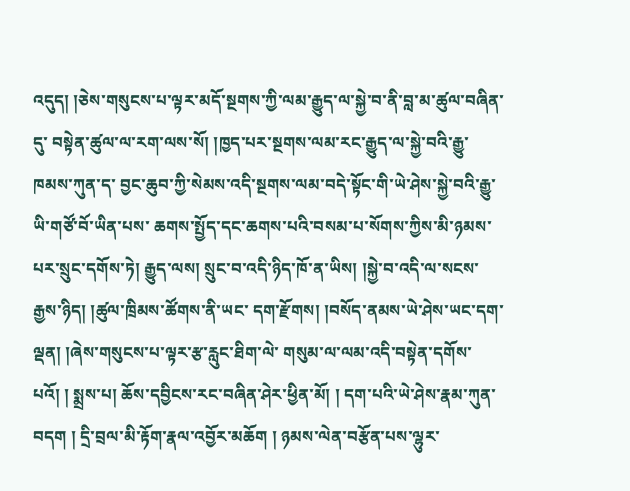འདུད། །ཅེས་གསུངས་པ་ལྟར་མདོ་སྔགས་ཀྱི་ལམ་རྒྱུད་ལ་སྐྱེ་བ་ནི་བླ་མ་ཚུལ་བཞིན་དུ་ བསྟེན་ཚུལ་ལ་རག་ལས་སོ། །ཁྱད་པར་སྔགས་ལམ་རང་རྒྱུད་ལ་སྐྱེ་བའི་རྒྱུ་ཁམས་ཀུན་ད་ བྱང་ཆུབ་ཀྱི་སེམས་འདི་སྔགས་ལམ་བདེ་སྟོང་གི་ཡེ་ཤེས་སྐྱེ་བའི་རྒྱུ་ཡི་གཙོ་བོ་ཡིན་པས་ ཆགས་སྤྱོད་དང་ཆགས་པའི་བསམ་པ་སོགས་ཀྱིས་མི་ཉམས་པར་སྲུང་དགོས་ཏེ། རྒྱུད་ལས། སྲུང་བ་འདི་ཉིད་ཁོ་ན་ཡིས། །སྐྱེ་བ་འདི་ལ་སངས་རྒྱས་ཉིད། །ཚུལ་ཁྲིམས་ཚོགས་ནི་ཡང་ དག་རྫོགས། །བསོད་ནམས་ཡེ་ཤེས་ཡང་དག་ལྡན། །ཞེས་གསུངས་པ་ལྟར་རྩ་རླུང་ཐིག་ལེ་ གསུམ་ལ་ལམ་འདི་བསྟེན་དགོས་པའོ། ། སྨྲས་པ། ཆོས་དབྱིངས་རང་བཞིན་ཤེར་ཕྱིན་མོ། ། དག་པའི་ཡེ་ཤེས་རྣམ་ཀུན་བདག ། དྲི་བྲལ་མི་རྟོག་རྣལ་འབྱོར་མཆོག ། ཉམས་ལེན་བརྩོན་པས་ལྷུར་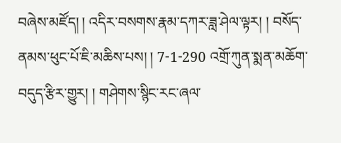བཞེས་མཛོད། ། འདིར་བསགས་རྣམ་དཀར་ཟླ་ཤེལ་ལྟར། ། བསོད་ནམས་ཕུང་པོ་ཇི་མཆིས་པས། ། 7-1-290 འགྲོ་ཀུན་སྨན་མཆོག་བདུད་རྩིར་གྱུར། ། གཤེགས་སྙིང་རང་ཞལ་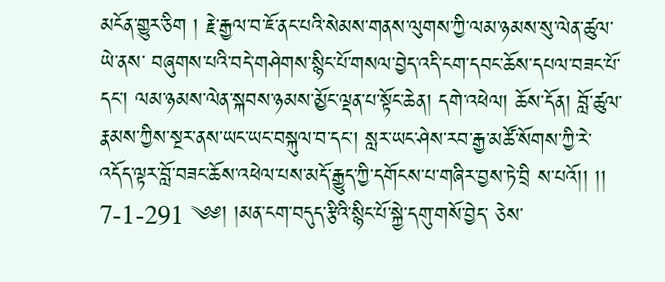མངོན་གྱུར་ཅིག ། རྗེ་རྒྱལ་བ་ཇོ་ནང་པའི་སེམས་གནས་ལུགས་ཀྱི་ལམ་ཉམས་སུ་ལེན་ཚུལ་ཡེ་ནས་ བཞུགས་པའི་བདེ་གཤེགས་སྙིང་པོ་གསལ་བྱེད་འདི་ངག་དབང་ཆོས་དཔལ་བཟང་པོ་དང་། ལམ་ཉམས་ལེན་སྐབས་ཉམས་མྱོང་ལྡན་པ་སྟོང་ཆེན། དགེ་འཕེལ། ཆོས་དོན། བློ་ཚུལ་ རྣམས་ཀྱིས་སྔར་ནས་ཡང་ཡང་བསྐུལ་བ་དང་། སླར་ཡང་ཤེས་རབ་རྒྱ་མཚོ་སོགས་ཀྱི་རེ་ འདོད་ལྟར་བློ་བཟང་ཆོས་འཕེལ་པས་མདོ་རྒྱུད་ཀྱི་དགོངས་པ་གཞིར་བྱས་ཏེ་བྲི ས་པའོ།། །། 7-1-291 ༄༅། །མན་ངག་བདུད་རྩིའི་སྙིང་པོ་སྐྱེ་དགུ་གསོ་བྱེད་ ཅེས་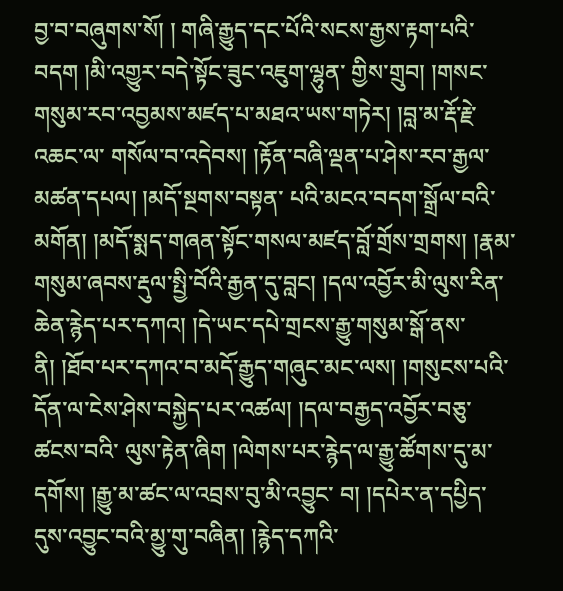བྱ་བ་བཞུགས་སོ། ། གཞི་རྒྱུད་དང་པོའི་སངས་རྒྱས་རྟག་པའི་བདག །མི་འགྱུར་བདེ་སྟོང་ཟུང་འཇུག་ལྷུན་ གྱིས་གྲུབ། །གསང་གསུམ་རབ་འབྱམས་མཛད་པ་མཐའ་ཡས་གཏེར། །བླ་མ་རྡོ་རྗེ་འཆང་ལ་ གསོལ་བ་འདེབས། །རྟོན་བཞི་ལྡན་པ་ཤེས་རབ་རྒྱལ་མཚན་དཔལ། །མདོ་སྔགས་བསྟན་ པའི་མངའ་བདག་སྒྲོལ་བའི་མགོན། །མདོ་སྨད་གཞན་སྟོང་གསལ་མཛད་བློ་གྲོས་གྲགས། །རྣམ་གསུམ་ཞབས་རྡུལ་སྤྱི་བོའི་རྒྱན་དུ་བླང། །དལ་འབྱོར་མི་ལུས་རིན་ཆེན་རྙེད་པར་དཀའ། །དེ་ཡང་དཔེ་གྲངས་རྒྱུ་གསུམ་སྒོ་ནས་ནི། །ཐོབ་པར་དཀའ་བ་མདོ་རྒྱུད་གཞུང་མང་ལས། །གསུངས་པའི་དོན་ལ་ངེས་ཤེས་བསྐྱེད་པར་འཚལ། །དལ་བརྒྱད་འབྱོར་བཅུ་ཚངས་བའི་ ལུས་རྟེན་ཞིག །ལེགས་པར་རྙེད་ལ་རྒྱུ་ཚོགས་དུ་མ་དགོས། །རྒྱུ་མ་ཚང་ལ་འབྲས་བུ་མི་འབྱུང་ བ། །དཔེར་ན་དཔྱིད་དུས་འབྱུང་བའི་མྱུ་གུ་བཞིན། །རྙེད་དཀའི་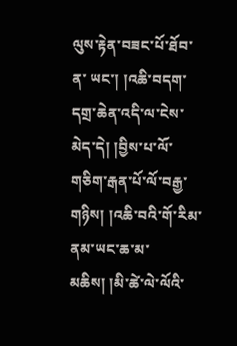ལུས་རྟེན་བཟང་པོ་ཐོབ་ན་ ཡང་། །འཆི་བདག་དགྲ་ཆེན་འདི་ལ་ངེས་མེད་དེ། །བྱིས་པ་ལོ་གཅིག་རྒན་པོ་ལོ་བརྒྱ་གཉིས། །འཆི་བའི་གོ་རིམ་ནམ་ཡང་ཆ་མ་མཆིས། །མི་ཚེ་ལེ་ལོའི་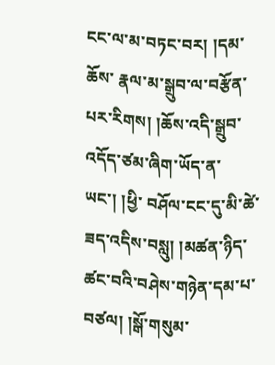ངང་ལ་མ་བཏང་བར། །དམ་ཆོས་ རྣལ་མ་སྒྲུབ་ལ་བརྩོན་པར་རིགས། །ཆོས་འདི་སྒྲུབ་འདོད་ཙམ་ཞིག་ཡོད་ན་ཡང་། །ཕྱི་ བཤོལ་ངང་དུ་མི་ཚེ་ཟད་འདིས་བསླུ། །མཚན་ཉིད་ཚང་བའི་བཤེས་གཉེན་དམ་པ་བཙལ། །སྒོ་གསུམ་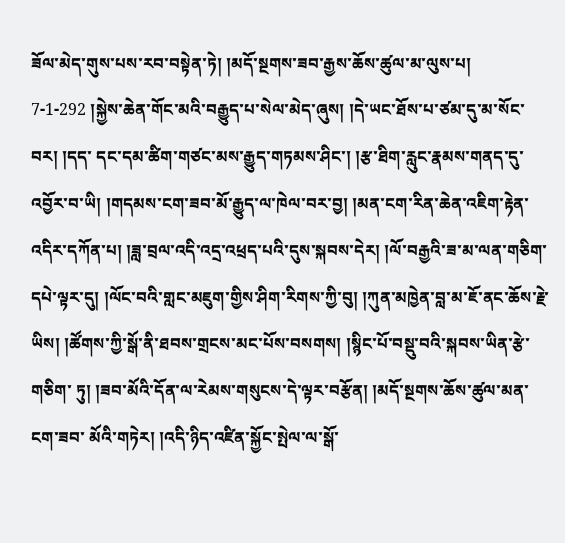ཟོལ་མེད་གུས་པས་རབ་བསྟེན་ཏེ། །མདོ་སྔགས་ཟབ་རྒྱས་ཆོས་ཚུལ་མ་ལུས་པ། 7-1-292 །སྐྱེས་ཆེན་གོང་མའི་བརྒྱུད་པ་སེལ་མེད་ཞུས། །དེ་ཡང་ཐོས་པ་ཙམ་དུ་མ་སོང་བར། །དད་ དང་དམ་ཚིག་གཙང་མས་རྒྱུད་གཏམས་ཤིང་། །རྩ་ཐིག་རླུང་རྣམས་གནད་དུ་འབྱོར་བ་ཡི། །གདམས་ངག་ཟབ་མོ་རྒྱུད་ལ་ཁེལ་བར་བྱ། །མན་ངག་རིན་ཆེན་འཇིག་རྟེན་འདིར་དཀོན་པ། །ཟླ་བྲལ་འདི་འདྲ་འཕྲད་པའི་དུས་སྐབས་དེར། །ལོ་བརྒྱའི་ཟ་མ་ལན་གཅིག་དཔེ་ལྟར་དུ། །ལོང་བའི་གླང་མཇུག་གྱིས་ཤིག་རིགས་ཀྱི་བུ། །ཀུན་མཁྱེན་བླ་མ་ཇོ་ནང་ཆོས་རྗེ་ཡིས། །ཚོགས་ཀྱི་སྒོ་ནི་ཐབས་གྲངས་མང་པོས་བསགས། །སྙིང་པོ་བསྡུ་བའི་སྐབས་ཡིན་རྩེ་གཅིག་ ཏུ། །ཟབ་མོའི་དོན་ལ་རེམས་གསུངས་དེ་ལྟར་བརྩོན། །མདོ་སྔགས་ཆོས་ཚུལ་མན་ངག་ཟབ་ མོའི་གཏེར། །འདི་ཉིད་འཛིན་སྐྱོང་སྤེལ་ལ་སྒོ་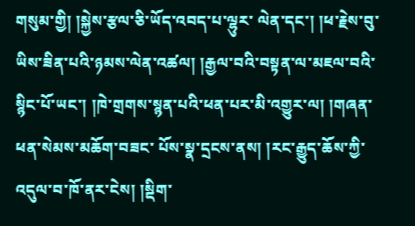གསུམ་གྱི། །སྐྱེས་རྩལ་ཅི་ཡོད་འབད་པ་ལྷུར་ ལེན་དང་། །ཕ་རྗེས་བུ་ཡིས་ཟིན་པའི་ཉམས་ལེན་འཚལ། །རྒྱལ་བའི་བསྟན་ལ་མཇལ་བའི་ སྙིང་པོ་ཡང་། །ཁེ་གྲགས་སྙན་པའི་ཕན་པར་མི་འགྱུར་ལ། །གཞན་ཕན་སེམས་མཆོག་བཟང་ པོས་སྣ་དྲངས་ནས། །རང་རྒྱུད་ཆོས་ཀྱི་འདུལ་བ་ཁོ་ནར་ངེས། །སྡིག་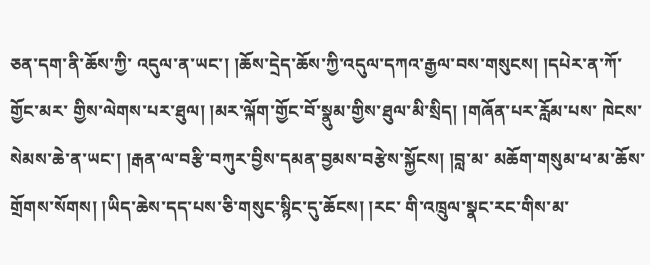ཅན་དག་ནི་ཆོས་ཀྱི་ འདུལ་ན་ཡང་། །ཆོས་དྲེད་ཆོས་ཀྱི་འདུལ་དཀའ་རྒྱལ་བས་གསུངས། །དཔེར་ན་ཀོ་གྱོང་མར་ གྱིས་ལེགས་པར་ཐུལ། །མར་ལྐོག་གྱོང་བོ་སྣུམ་གྱིས་ཐུལ་མི་སྲིད། །གཞོན་པར་རློམ་པས་ ཁེངས་སེམས་ཆེ་ན་ཡང་། །རྒན་ལ་བརྩི་བཀུར་བྱིས་དམན་བྱམས་བརྩེས་སྐྱོངས། །བླ་མ་ མཆོག་གསུམ་ཕ་མ་ཆོས་གྲོགས་སོགས། །ཡིད་ཆེས་དད་པས་ཅི་གསུང་སྙིང་དུ་ཆོངས། །རང་ གི་འཁྲུལ་སྣང་རང་གིས་མ་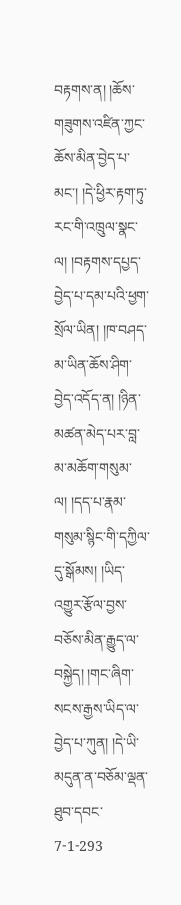བརྟགས་ན། །ཆོས་གཟུགས་འཛིན་ཀྱང་ཆོས་མིན་བྱེད་པ་མང་། །དེ་ཕྱིར་རྟག་ཏུ་རང་གི་འཁྲུལ་སྣང་ལ། །བརྟགས་དཔྱད་བྱེད་པ་དམ་པའི་ཕྱག་སྲོལ་ཡིན། །ཁ་བཤད་མ་ཡིན་ཆོས་ཤིག་བྱེད་འདོད་ན། །ཉིན་མཚན་མེད་པར་བླ་མ་མཆོག་གསུམ་ལ། །དད་པ་རྣམ་གསུམ་སྙིང་གི་དཀྱིལ་དུ་སྒོམས། །ཡིད་འགྱུར་རྩོལ་བྱས་བཅོས་མིན་རྒྱུད་ལ་ བསྐྱེད། །གང་ཞིག་སངས་རྒྱས་ཡིད་ལ་བྱེད་པ་ཀུན། །དེ་ཡི་མདུན་ན་བཅོམ་ལྡན་ཐུབ་དབང་ 7-1-293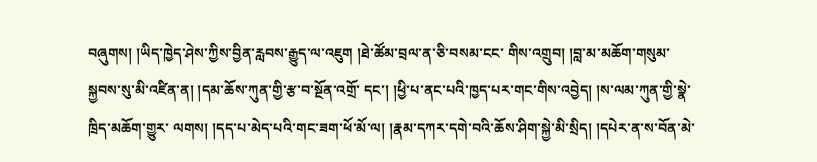བཞུགས། །ཡིད་ཁྱེད་ཤེས་ཀྱིས་བྱིན་རླབས་རྒྱུད་ལ་འཇུག །ཐེ་ཚོམ་བྲལ་ན་ཅི་བསམ་ངང་ གིས་འགྲུབ། །བླ་མ་མཆོག་གསུམ་སྐྱབས་སུ་མི་འཛིན་ན། །དམ་ཆོས་ཀུན་གྱི་རྩ་བ་སྔོན་འགྲོ་ དང་། །ཕྱི་པ་ནང་པའི་ཁྱད་པར་གང་གིས་འབྱེད། །ས་ལམ་ཀུན་གྱི་སྣེ་ཁྲིད་མཆོག་གྱུར་ ལགས། །དད་པ་མེད་པའི་གང་ཟག་ཕོ་མོ་ལ། །རྣམ་དཀར་དགེ་བའི་ཆོས་ཤིག་སྐྱེ་མི་སྲིད། །དཔེར་ན་ས་བོན་མེ་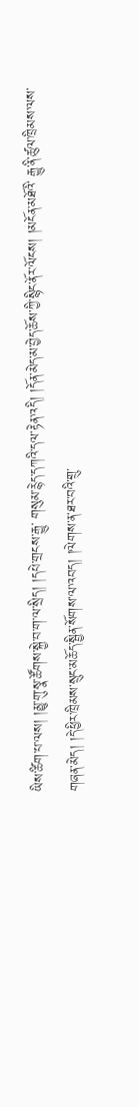ཡིས་ཚིག་པ་ལས། །མྱུ་གུ་སྣ་ཚོགས་སྐྱེ་བ་ག་ལ་སྲིད། །དཔེ་གྲངས་རྒྱུ་ གསུམ་རྙེད་དཀའི་དལ་རྟེན་འདི། །དོན་མེད་མ་བྱེད་ཆོས་ཀྱི་སྙིང་ནོར་ལོངས། །མངོན་མཐོའི་ རྒྱུ་ནི་ཚུལ་ཁྲིམས་ལས་གཞན་མེད། །དེ་ཕྱིར་ཁྲིམས་སྲུང་མཆོད་སྦྱིན་སོགས་ལ་འབད། །ལེགས་ན་ཐར་བའི་གྲུ་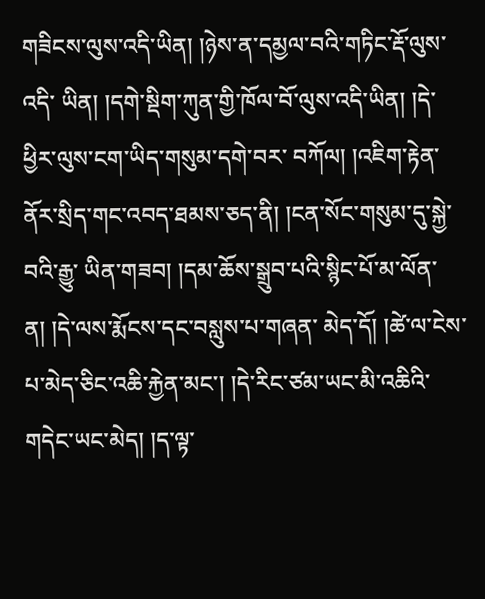གཟིངས་ལུས་འདི་ཡིན། །ཉེས་ན་དམྱལ་བའི་གཏིང་རྡོ་ལུས་འདི་ ཡིན། །དགེ་སྡིག་ཀུན་གྱི་ཁོལ་བོ་ལུས་འདི་ཡིན། །དེ་ཕྱིར་ལུས་ངག་ཡིད་གསུམ་དགེ་བར་ བཀོལ། །འཇིག་རྟེན་ནོར་སྲིད་གང་འབད་ཐམས་ཅད་ནི། །ངན་སོང་གསུམ་དུ་སྐྱེ་བའི་རྒྱུ་ ཡིན་གཟབ། །དམ་ཆོས་སྒྲུབ་པའི་སྙིང་པོ་མ་ལོན་ན། །དེ་ལས་རྨོངས་དང་བསླུས་པ་གཞན་ མེད་དོ། །ཚེ་ལ་ངེས་པ་མེད་ཅིང་འཆི་རྐྱེན་མང་། །དེ་རིང་ཙམ་ཡང་མི་འཆིའི་གདེང་ཡང་མེད། །ད་ལྟ་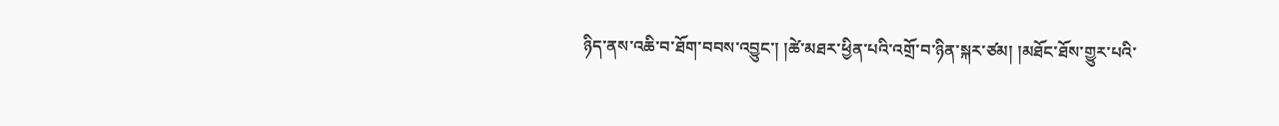ཉིད་ནས་འཆི་བ་ཐོག་བབས་འབྱུང་། །ཚེ་མཐར་ཕྱིན་པའི་འགྲོ་བ་ཉིན་སྐར་ཙམ། །མཐོང་ཐོས་གྱུར་པའི་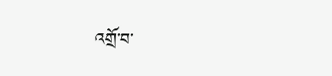འགྲོ་བ་